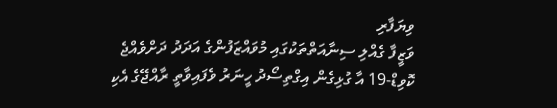ވިޔަފާރި
ވަޒީފާ ގެއްލި ސިނާއަތްތަކުގައި މުވައްޒަފުންގެ އަދަދު ދަށްވެއްޖެ
ކޮވިޑް-19 އާ ގުޅިގެން އިގްތިސޯދު ހީނަރު ވެފައިވާތީ ރާއްޖޭގެ އެކި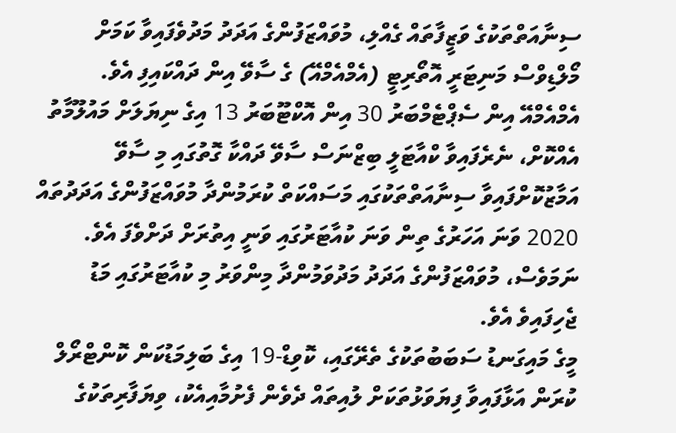ސިނާއަތްތަކުގެ ވަޒީފާތައް ގެއްލި، މުވައްޒަފުންގެ އަދަދު މަދުވެފައިވާ ކަމަށް މޯލްޑިވްސް މަނިޓަރީ އޮތޯރިޓީ (އެމްއެމްއޭ) ގެ ސާވޭ އިން ދައްކައިފި އެވެ.
އެމްއެމްއޭ އިން ސެޕްޓެމްބަރު 30 އިން އޮކްޓޫބަރު 13 އިގެ ނިޔަލަށް މައުލޫމާތު އެއްކޮށް، ނެރެފައިވާ ކްއާޓަލީ ބިޒްނަސް ސާވޭ ދައްކާ ގޮތުގައި މި ސާވޭ އަމާޒުކޮށްފައިވާ ސިނާއަތްތަކުގައި މަސައްކަތް ކުރަމުންދާ މުވައްޒަފުންގެ އަދަދުތައް 2020 ވަނަ އަހަރުގެ ތިން ވަނަ ކުއާޓަރުގައި ވަނީ އިތުރަށް ދަށްވެފަ އެވެ. ނަމަވެސް، މުވައްޒަފުންގެ އަދަދު މަދުވަމުންދާ މިންވަރު މި ކުއާޓަރުގައި މަޑު ޖެހިފައިވެ އެވެ.
މީގެ މައިގަނޑު ސަބަބުތަކުގެ ތެރޭގައި، ކޮވިޑް-19 އިގެ ބަލިމަޑުކަން ކޮންޓްރޯލް ކުރަން އަޅާފައިވާ ފިޔަވަޅުތަކަށް ލުއިތައް ދެވެން ފެށުމާއިއެކު، ވިޔަފާރިތަކުގެ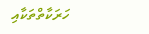ހަރަކާތްތަކާއި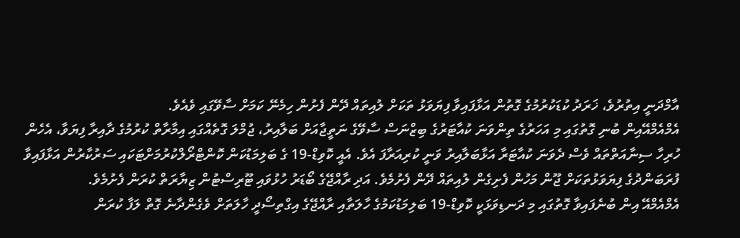އާމްދަނީ އިތުރުވެ، ޚަރަދު ކުޑަކުރުމުގެ ގޮތުން އަޅާފައިވާ ފިޔަވަޅު ތަކަށް ލުއިތައް ދޭން ފެށުން ހިމެނޭ ކަމަށް ސާވޭގައި ވެއެވެ.
އެމްއެމްއޭއިން ބުނި ގޮތުގައި މި އަހަރުގެ ތިންވަނަ ކުއާޓަރުގެ ބިޒްނަސް ސާވޭގެ ނަތީޖާއަށް ބަލާއިރު، ޖުމްލަ ގޮތެއްގައި އިމާރާތް ކުރުމުގެ ދާއިރާ ފިޔަވާ، އެހެން ހުރިހާ ސިނާއަތްތައް ވެސް ދެވަނަ ކުއާޓަރާ އަޅާބަލާއިރު ވަނީ ކުރިއަރާފަ އެވެ. އެއީ ކޮވިޑް-19 ގެ ބަލިމަޑުކަން ކޮންޓްރޯލްކުރުމަށްޓަކައި ސަރުކާރުން އަޅާފައިވާ ފުރަބަންދުގެ ފިޔަވަޅުތަކަށް ޖޫން މަހުން ފެށިގެން ލުއިތައް ދޭން ފެށުމެވެ. އަދި ރާއްޖޭގެ ބޯޑަރު ހުޅުވައި ޓޫރިސްޓުން ޒިޔާރަތް ކުރަން ފެށުމެވެ.
އެމްއެމްއޭ އިން ބުނެފައިވާ ގޮތުގައި މި ދަނޑިވަޅަކީ ކޮވިޑް-19 ބަލިމަޑުކަމުގެ ހާލަތާއި ރާއްޖޭގެ އިގްތިސޯދީ ހާލަތަށް ވެގެންދާނެ ގޮތް ލަފާ ކުރަން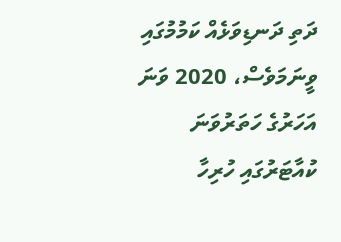ދަތި ދަނޑިވަޅެއް ކަމުމުގައި ވީނަމަވެސް، 2020 ވަނަ އަހަރުގެ ހަތަރުވަނަ ކުއާޓަރުގައި ހުރިހާ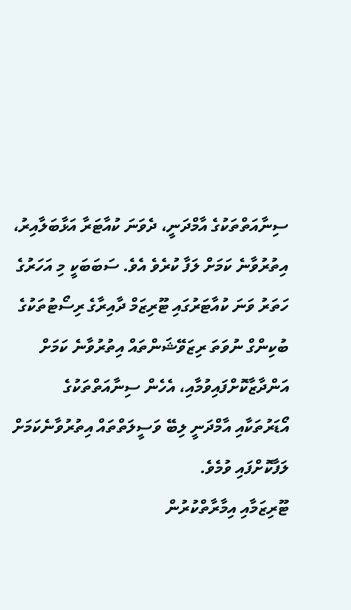ސިނާއަތްތަކުގެ އާމްދަނީ، ދެވަނަ ކުއާޓަރާ އަޅާބަލާއިރު، އިތުރުވާނެ ކަމަށް ލަފާ ކުރެވެ އެވެ. ސަބަބަކީ މި އަހަރުގެ ހަތަރު ވަނަ ކުއާޓަރުގައި ޓޫރިޒަމް ދާއިރާގެ ރިސޯޓުތަކުގެ ބުކިންގް ނުވަތަ ރިޒަވޭޝަންތައް އިތުރުވާނެ ކަމަށް އަންދާޒާކޮށްފައިވުމާއި، އެހެން ސިނާއަތްތަކުގެ އޯޑަރުތަކާއި އާމްދަނީ ލިބޭ ވަސީލަތްތައް އިތުރުވާނެކަމަށް ލަފާކޮށްފައި ވުމެވެ.
ޓޫރިޒަމާއި އިމާރާތްކުރުން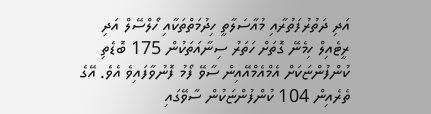އަދި ދަތުރުފަތުރާއި މުއާސަލާތީ ހިދުމަތްތަކާއި ހޯލްސޭލް އަދި ރީޓެއިލް ހިމެނޭ ގޮތަށް ހަތަރު ސިނާއަތަކުން 175 ބޮޑެތި ކުންފުންޏަކަށް އެމްއެމްއޭއިން ސާވޭ ފޯމު ފޮނުވާފައިވެ އެވެ. އޭގެ ތެރެއިން 104 ކުންފުންޏަކުން ސާވޭގައި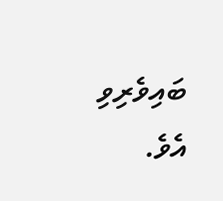ބައިވެރިވި އެވެ.